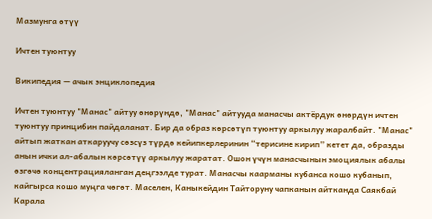Мазмунга өтүү

Ичтен туюнтуу

Википедия — ачык энциклопедия

Ичтен туюнтуу "Манас" айтуу өнөрүндө, "Манас" айтууда манасчы актёрдук өнөрдүн ичтен туюнтуу принцибин пайдаланат. Бир да образ көрсөтүп туюнтуу аркылуу жаралбайт. "Манас" айтып жаткан аткаруучу сөзсүз түрдө кейипкерлеринин “терисине кирип” кетет да, образды анын ички ал-абалын көрсөтүү аркылуу жаратат. Ошон үчүн манасчынын эмоциялык абалы өзгөчө концентрацияланган деңгээлде турат. Манасчы каарманы кубанса кошо кубанып, кайгырса кошо муңга чөгөт. Маселен, Каныкейдин Тайторуну чапканын айтканда Саякбай Карала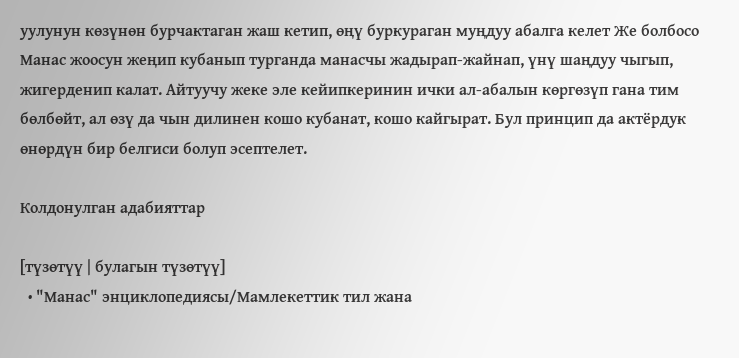уулунун көзүнөн бурчактаган жаш кетип, өңү буркураган муңдуу абалга келет Же болбосо Манас жоосун жеңип кубанып турганда манасчы жадырап-жайнап, үнү шаңдуу чыгып, жигерденип калат. Айтуучу жеке эле кейипкеринин ички ал-абалын көргөзүп гана тим бөлбөйт, ал өзү да чын дилинен кошо кубанат, кошо кайгырат. Бул принцип да актёрдук өнөрдүн бир белгиси болуп эсептелет.

Колдонулган адабияттар

[түзөтүү | булагын түзөтүү]
  • "Манас" энциклопедиясы/Мамлекеттик тил жана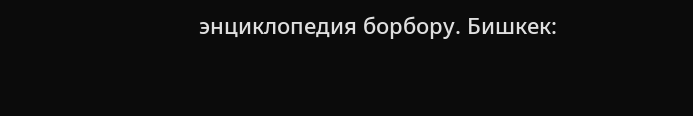энциклопедия борбору. Бишкек: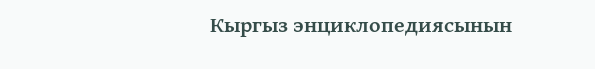Кыргыз энциклопедиясынын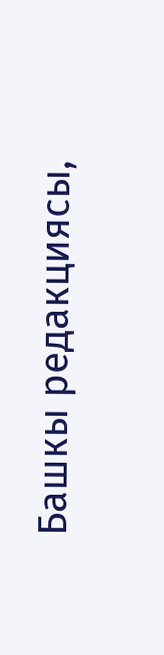Башкы редакциясы,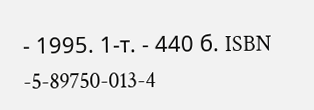- 1995. 1-т. - 440 б. ISBN -5-89750-013-4